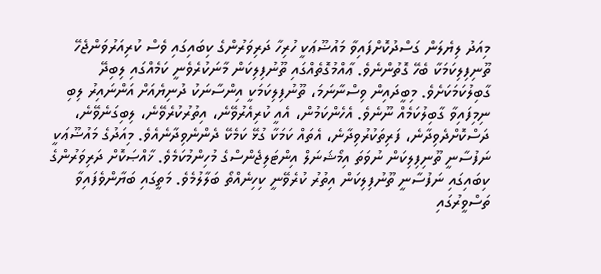މިއަދު ލިޔެލަން ގަސްދުކޮށްފައިވާ މައުޟޫޢަކީ ހުރިހާ ދަރިވަރުންގެ ކިބައިގައި ވެސް ކުރިއަރުވަންޖެހޭ ތޫނިފިލިކަމަކާ ބެހޭ ގޮތުންނެވެ. ޢާއްމުގޮތެއްގައި ތޫނުފިލިކަން މާނަކުރެވެނީ ކަމެއްގައި ލިބިދޭ ގާބިލުކަމަކަށެވެ. މިބީދައިން ވިސްނާނަމަ، ތޫނުފިލިކަމަކީ އިންސާނަކު ދުނިޔެއަށް އަންނައިރު ލިބި ނިމިފައިވާ ގާބިލުކަމެއް ނޫނެވެ. އެހެންކަމުން، އެއީ ކުރިއެރުވޭނެ، އިތުރުކުރެވޭނެ، ލިބިގަނެވޭނެ، ދަސްކޮށްދެވިދާނެ، ފަރިތަކުރުވިދާނެ، އެތައް ކަމަކާ ގުޅޭ ކަމެކޭ ދެންނެވިދާނެއެވެ. މިއަދުގެ މައުޟޫޢަކީ ނަފުސާނީ ތޫނިފިލިކަން ނުވަތަ އިމޯޝަނަލް އިންޓަލިޖެންސްގެ މުހިންމުކަމެވެ. ޚާއްޞަކޮށް ދަރިވަރުންގެ ކިބައިގައި ނަފުސާނީ ތޫނުފިލިކަން އިތުރު ކުރެވޭނީ ކިހިނެއްތޯ ބަލާލުމެވެ. މަތީގައި ބަޔާންވެފައިވާ ތަސްވީރުގައި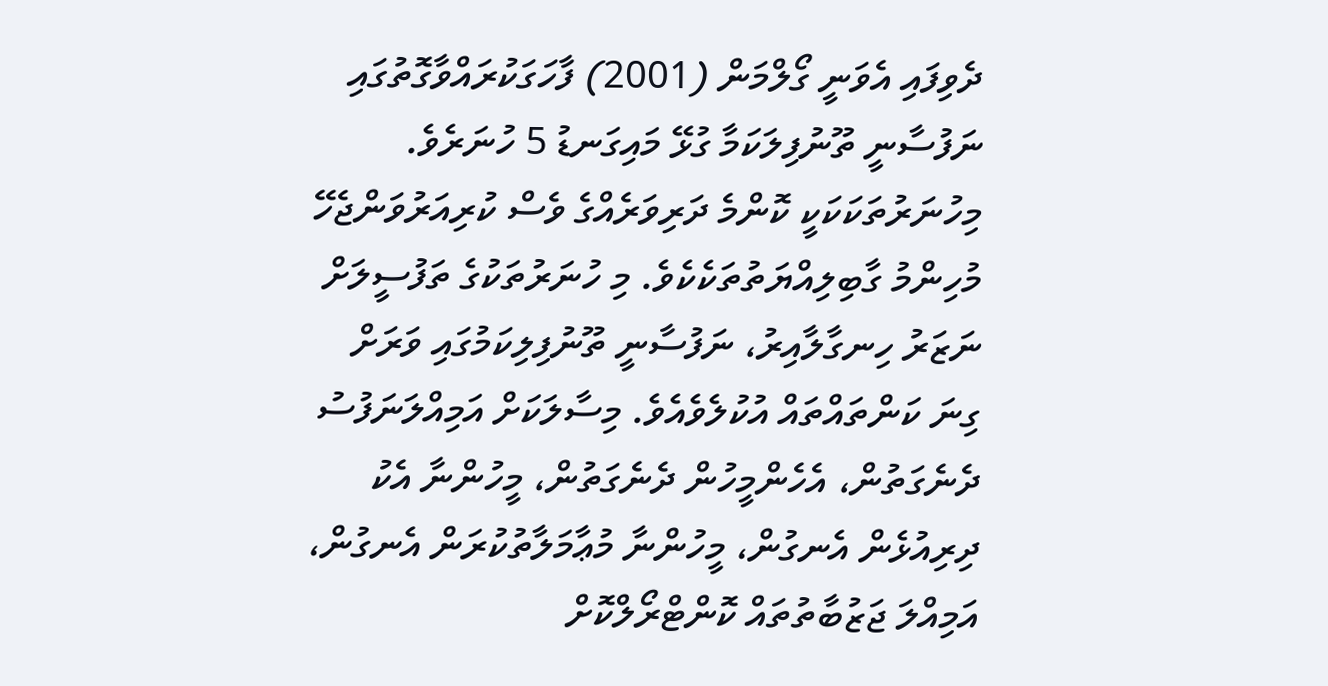ދެވިފައި އެވަނީ ގޯލްމަން (2001) ފާހަގަކުރައްވާގޮތުގައި ނަފުސާނީ ތޫނުފިލަކަމާ ގުޅޭ މައިގަނޑު 5 ހުނަރެވެ. މިހުނަރުތަކަކަކީ ކޮންމެ ދަރިވަރެއްގެ ވެސް ކުރިއަރުވަންޖެހޭ މުހިންމު ގާބިލިއްޔަތުތަކެކެވެ. މި ހުނަރުތަކުގެ ތަފުސީލަށް ނަޒަރު ހިނގާލާއިރު، ނަފުސާނީ ތޫނުފިލިކަމުގައި ވަރަށް ގިނަ ކަންތައްތައް އުކުލެވެއެވެ. މިސާލަކަށް އަމިއްލަނަފުސު ދެނެގަތުން، އެހެންމީހުން ދެނެގަތުން، މީހުންނާ އެކު ދިރިއުޅެން އެނގުން، މީހުންނާ މުޢާމަލާތުކުރަން އެނގުން، އަމިއްލަ ޖަޒުބާތުތައް ކޮންޓްރޯލްކޮށް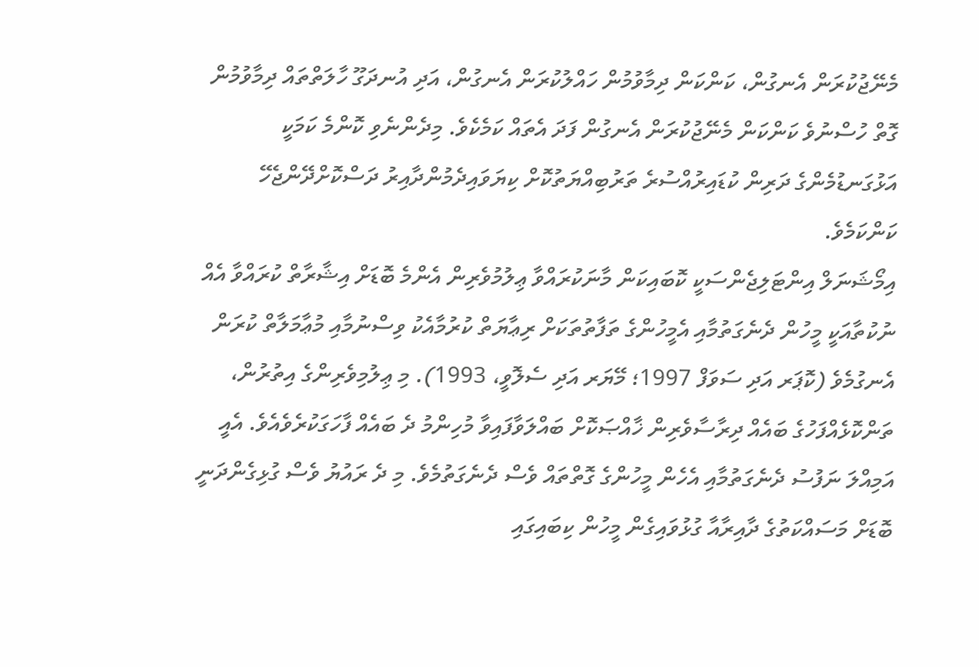މެނޭޖުކުރަން އެނގުން، ކަންކަން ދިމާވުމުން ހައްލުކުރަން އެނގުން، އަދި އުނދަގޫ ހާލަތްތައް ދިމާވުމުން ގޮތް ހުސްނުވެ ކަންކަން މެނޭޖުކުރަން އެނގުން ފަދަ އެތައް ކަމެކެވެ. މިދެންނެވި ކޮންމެ ކަމަކީ އަޅުގަނޑުމެންގެ ދަރިން ކުޑައިރުއްސުރެ ތަރުބިއްޔަތުކޮށް ކިޔަވައިދެމުންދާއިރު ދަސްކޮށްދޭންޖެހޭ ކަންކަމެވެ.
އިމޯޝަނަލް އިންޓަލިޖެންސަކީ ކޮބައިކަން މާނަކުރައްވާ ޢިލުމުވެރިން އެންމެ ބޮޑަށް އިޝާރާތް ކުރައްވާ އެއް ނުކުތާއަކީ މީހުން ދެނެގަތުމާއި އެމީހުންގެ ތަފާތުތަކަށް ރިޢާޔަތް ކުރުމާއެކު ވިސްނުމާއި މުޢާމަލާތް ކުރަން އެނގުމެވެ (ކޮޕަރ އަދި ސަވަފް 1997؛ މޭޔަރ އަދި ސެލޮވީ، 1993). މި ޢިލުމިވެރިންގެ އިތުރުން، ތަންކޮޅެއްފަހުގެ ބައެއް ދިރާސާވެރިން ޚާއްޞަކޮށް ބައްލަވާފައިވާ މުހިންމު ދެ ބައެއް ފާހަގަކުރެވެއެވެ. އެއީ އަމިއްލަ ނަފުސު ދެނެގަތުމާއި އެހެން މީހުންގެ ގޮތްތައް ވެސް ދެނެގަތުމެވެ. މި ދެ ރައުޔު ވެސް ގުޅިގެންދަނީ ބޮޑަށް މަސައްކަތުގެ ދާއިރާއާ ގުޅުވައިގެން މީހުން ކިބައިގައި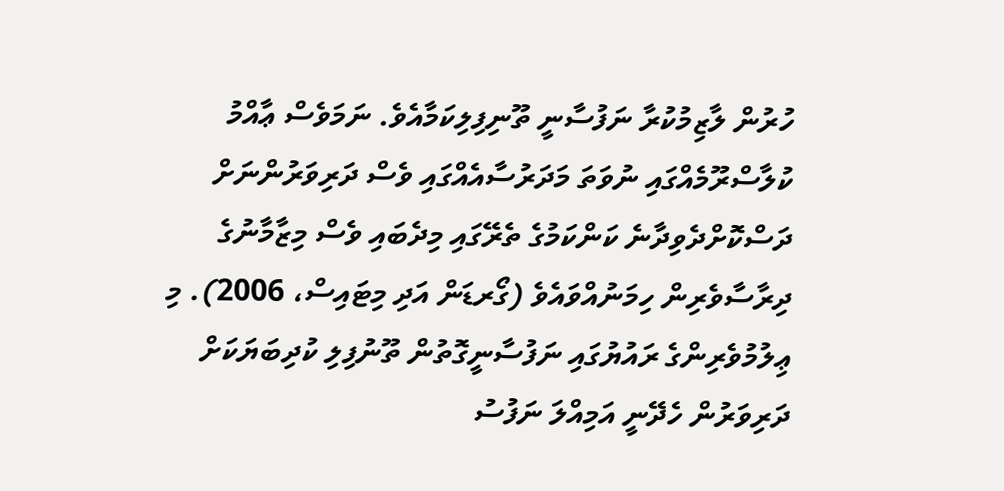ހުރުން ލާޒިމުކުރާ ނަފުސާނީ ތޫނިފިލިކަމާއެވެ. ނަމަވެސް ޢާއްމު ކުލާސްރޫމެއްގައި ނުވަތަ މަދަރުސާއެއްގައި ވެސް ދަރިވަރުންނަށް ދަސްކޮށްދެވިދާނެ ކަންކަމުގެ ތެރޭގައި މިދެބައި ވެސް މިޒާމާނުގެ ދިރާސާވެރިން ހިމަނުއްވައެވެ (ގޯރޑަން އަދި މިޓައިސް، 2006). މި ޢިލުމުވެރިންގެ ރައުޔުގައި ނަފުސާނީގޮތުން ތޫނުފިލި ކުދިބަޔަކަށް ދަރިވަރުން ހެދޭނީ އަމިއްލަ ނަފުސު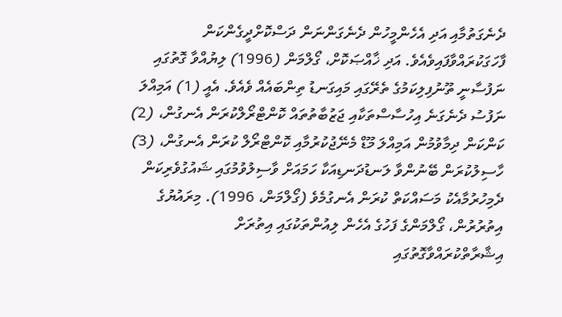ދެނެގަތުމާއި އަދި އެހެންމީހުން ދެނެގަންނަން ދަސްކޮށްދީގެންކަން ފާހަގަކުރައްވާފައިވެއެވެ. އަދި ޚާއްޞަކޮށް، ގޯލްމަން (1996) ލިޔުއްވާ ގޮތުގައި ނަފުސާނީ ތޫނުފިލިކަމުގެ ތެރޭގައި މައިގަނޑު ތިންބައެއް ވެއެވެ. އެއީ (1) އަމިއްލަ ނަފުސު ދެނެގަނެ އިހުސާސްތަކާއި ޖަޒުބާތުތައް ކޮންޓްރޯލްކުރަން އެނގުން، (2) ކަންކަން ދިމާވުމުން އަމިއްލަ މޫޑް މެނޭޖުކުރުމާއި ކޮންޓްރޯލް ކުރަން އެނގުން، (3) ހާސިލުކުރަން ބޭނުންވާ ލަނޑުދަނޑިއަކާ ހަމައަށް ވާސިލުވުމުގައި ޝައުގުވެރިކަން ދެމިހުރުމާއެކު މަސައްކަތް ކުރަން އެނގުމެވެ (ގޯލްމަން، 1996). މިރައުޔުގެ އިތުރުރުން، ގޯލްމަންގެ ފަހުގެ އެހެން ލިއުންތަކުގައި އިތުރަށް އިޝާރާތްކުރައްވާގޮތުގައި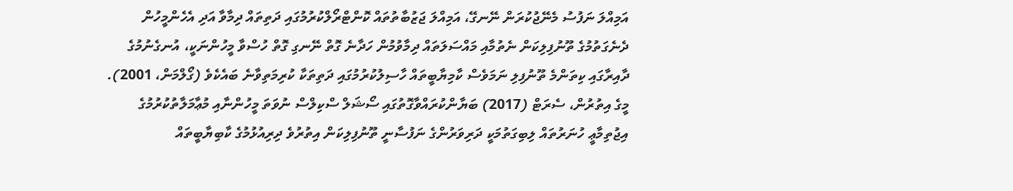އަމިއްލަ ނަފުސު މެނޭޖުކުރަން ނޭނގޭ، އަމިއްލަ ޖަޒުބާތުތައް ކޮންޓްރޯލްކުރުމުގައި ދަތިތައް ދިމާވާ އަދި އެހެންމީހުން ދެނެގަތުމުގެ ތޫނުފިލިކަން ނެތުމާއި މައްސަލަތައް ދިމާވުމުން ހަދާނެ ގޮތް ނޭނގި ގޮތް ހުސްވާ މީހުންނަކީ، އުނގެނުމުގެ ދާއިރާގައި ކިތަންމެ ތޫނުފިލި ނަމަވެސް ކާމިޔާބީތައް ހާސިލުކުރުމުގައި ދަތިތަކާ ކުރިމަތިވާނެ ބައެކެވެ (ގޯލްމަން، 2001). މީގެ އިތުރުން، ސެރަޓް (2017) ބަޔާންކުރައްވާގޮތުގައި ސޯޝަލް ސްކިލްސް ނުވަތަ މީހުންނާއި މުޢާމަލާތުކުރުމުގެ އިޖުތިމާޢީ ހުނަރުތައް ލިބިގަތުމަކީ ދަރިވަރުންގެ ނަފުސާނީ ތޫނުފިލިކަން އިތުރުވެ ދިރިއުޅުމުގެ ކާބިޔާބީތައް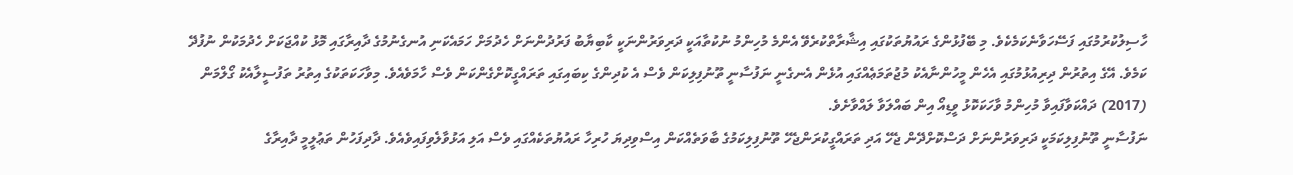ހާސިލުކުރުމުގައި ފަސޭހަވާނެކަމެކެވެ. މި ބޭފުޅުންގެ ރައުޔުތަކުގައި އިޝާރާތްކުރެވޭ އެންމެ މުހިންމު ނުކުތާއަކީ ދަރިވަރުންނަކީ ކާބިޔާބު ފަރުދުންނަށް ހެދުމަށް ހަމައެކަނި އުނގެނުމުގެ ދާއިރާގައި މޮޅު ކުއްޖަކަށް ހެދުމަކުން ނުފުދޭ ކަމެވެ. އޭގެ އިތުރުން ދިރިއުޅުމުގައި އެހެން މީހުންނާއެކު މުޖުތަމަޢެއްގައި އުޅެން އެނގެނީ ނަފުސާނީ ތޫނުފިލިކަން ވެސް އެ ކުދިންގެ ކިބައިގައި ތަރައްގީކޮށްގެންކަން ވެސް ހާމަވެއެވެ. މިވާހަކަތަކުގެ އިތުރު ތަފުސީލާއެކު ގޯލްމަން (2017) ދައްކަވާފައިވާ މުހިންމު ވާހަކަކޮޅު ވީޑިއޯ އިން ބައްލަވާ ލައްވާށެވެ.
ނަފުސާނީ ތޫނުފިލިކަމަކީ ދަރިވަރުންނަށް ދަސްކޮށްދޭން ޖެހޭ އަދި ތަރައްގީކުރަންޖެހޭ ތޫނުފިލިކަމުގެ ބާވަތެއްކަން އިސްވިދިޔަ ހުރިހާ ރައުޔުތަކެއްގައި ވެސް އަލި އަޅުވާލެވިފައިވެއެވެ. ދާދިފަހުން ތަޢުލީމީ ދާއިރާގެ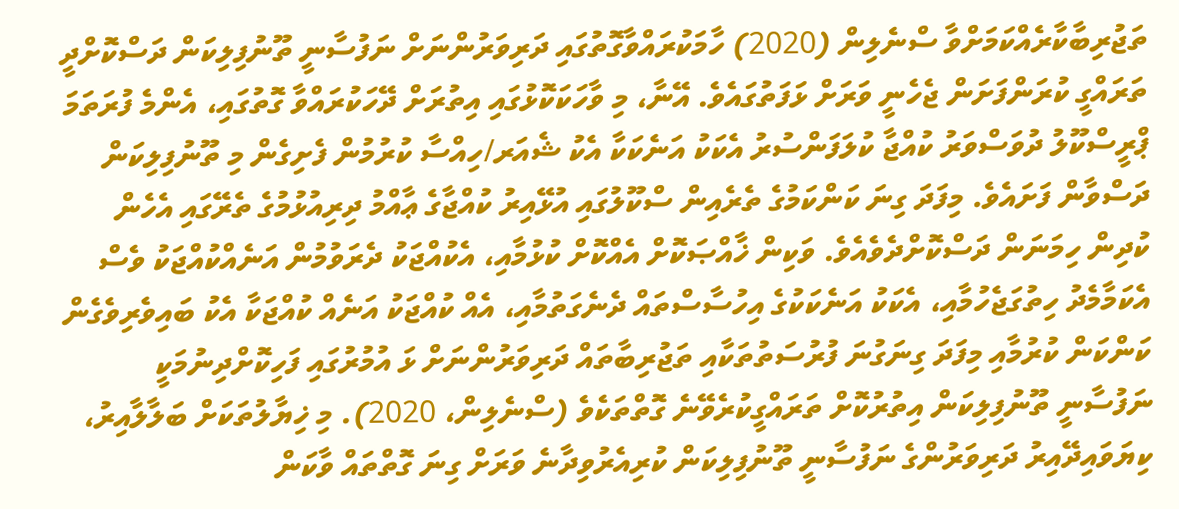ތަޖުރިބާކާރެއްކަމަށްވާ ސްނެލިން (2020) ހާމަކުރައްވާގޮތުގައި ދަރިވަރުންނަށް ނަފުސާނީ ތޫނުފިލިކަން ދަސްކޮށްދީ ތަރައްގީ ކުރަންފަށަން ޖެހެނީ ވަރަށް ޅަފަތުގައެވެ. އޭނާ، މި ވާހަކަކޮޅުގައި އިތުރަށް ދޭހަކުރައްވާ ގޮތުގައި، އެންމެ ފުރަތަމަ ޕްރީސްކޫލު ދުވަސްވަރު ކުއްޖާ ކުލަފަންސުރު އެކަކު އަނެކަކާ އެކު ޝެއަރ/ހިއްސާ ކުރުމުން ފެށިގެން މި ތޫނުފިލިކަން ދަސްވާން ފަށައެވެ. މިފަދަ ގިނަ ކަންކަމުގެ ތެރެއިން ސްކޫލުގައި އުޅޭއިރު ކުއްޖާގެ ޢާއްމު ދިރިއުޅުމުގެ ތެރޭގައި އެހެން ކުދިން ހިމަނަން ދަސްކޮށްދެވެއެވެ. ވަކިން ޚާއްޞަކޮށް އެއްކޮށް ކުޅުމާއި، އެކުއްޖަކު ދެރަވުމުން އަނެއްކުއްޖަކު ވެސް އެކަމާމެދު ހިތުގަޖެހުމާއި، އެކަކު އަނެކަކުގެ އިހުސާސްތައް ދެނެގަތުމާއި، އެއް ކުއްޖަކު އަނެއް ކުއްޖަކާ އެކު ބައިވެރިވެގެން ކަންކަން ކުރުމާއި މިފަދަ ގިނަގުނަ ފުރުސަތުތަކާއި ތަޖުރިބާތައް ދަރިވަރުންނަށް ޅަ އުމުރުގައި ފަހިކޮށްދިނުމަކީ ނަފުސާނީ ތޫނުފިލިކަން އިތުރުކޮށް ތަރައްގީކުރެވޭނެ ގޮތްތަކެވެ (ސްނެލިން، 2020). މި ޚިޔާލުތަކަށް ބަލާލާއިރު، ކިޔަވައިދޭއިރު ދަރިވަރުންގެ ނަފުސާނީ ތޫނުފިލިކަން ކުރިއެރުވިދާނެ ވަރަށް ގިނަ ގޮތްތައް ވާކަން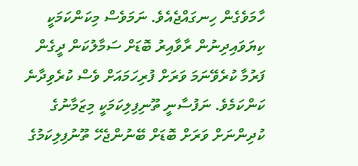ހާމަވެގެން ހިނގައްޖެއެވެ. ނަމަވެސް މިކަންކަމަކީ ކިޔަވައިދިނުން ރާވާއިރު ބޮޑަށް ސަމާލުކަން ދީގެން ފަރުމާ ކުރެވޭނަމަ ވަރަށް ފުރިހަމައަށް ވެސް ކުރެވިދާނެ ކަންކަމެވެ. ނަފުސާނީ ތޫނިފިލިކަމަކީ މިޒަމާނުގެ ކުދިންނަށް ވަރަށް ބޮޑަށް ބޭނުންޖެހޭ ތޫނުފިލިކަމުގެ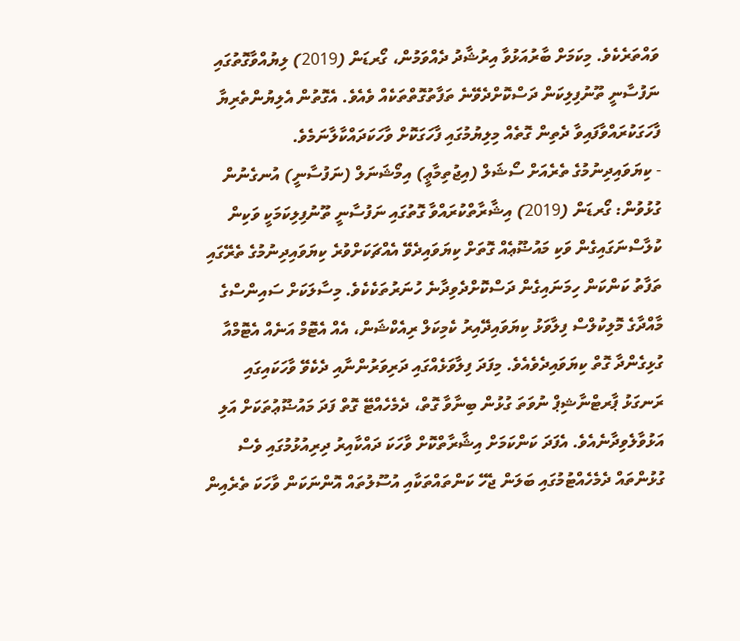ވައްތަރެކެވެ. މިކަމަށް ބާރުއަޅުވާ އިރުޝާދު ދެއްވަމުން، ގޯރޑަން (2019) ލިޔުއްވާގޮތުގައި ނަފުސާނީ ތޫނުފިލިކަން ދަސްކޮށްދެވޭނެ ތަފާތުގޮތްތަކެއް ވެއެވެ. އެގޮތުން އެލިޔުންތެރިޔާ ފާހަގަކުރައްވާފައިވާ ދެތިން ގޮތެއް މިލިޔުމުގައި ފާހަގަކޮށް ވާހަކަދައްކާލާނަމެވެ.
- ކިޔަވައިދިނުމުގެ ތެރެއަށް ސޯޝަލް (އިޖުތިމާޢީ) އިމޯޝަނަލް (ނަފުސާނީ) އުނގެނުން ގުޅުވުން: ގޯރޑަން (2019) އިޝާރާތްކުރައްވާ ގޮތުގައި ނަފުސާނީ ތޫނުފިލިކަމަކީ ވަކިން ކުލާސްނަގައިގެން ވަކި މައުޟޫޢެއް ގޮތަށް ކިޔަވައިދެވޭ އެއްޗަކަށްވުރެ ކިޔަވައިދިނުމުގެ ތެރޭގައި ތަފާތު ކަންކަން ހިމަނައިގެން ދަސްކޮށްދެވިދާނެ ހުނަރުތަކެކެވެ. މިސާލަކަށް ސައިންސްގެ މާއްދާގެ މޮލިކުލްސް ފިލާވަޅު ކިޔަވައިދޭއިރު ކެމިކަލް ރިއެކްޝަން، އެއް އެޓޮމް އަނެއް އެޓޮމްއާ ގުޅިގެންދާ ގޮތް ކިޔަވައިދެވެއެވެ. މިފަދަ ފިލާވަޅެއްގައި ދަރިވަރުންނާއި ދެކެވޭ ވާހަކައިގައި ރަނގަޅު ޕާރޓްނާޝިޕް ނުވަތަ ގުޅުން ބިނާވާ ގޮތް، ދެމެހެއްޓޭ ގޮތް ފަދަ މައުޟޫޢުތަކަށް އަލި އަޅުވާލެވިދާނެއެވެ. އެފަދަ ކަންކަމަށް އިޝާރާތްކޮށް ވާހަކަ ދައްކާއިރު ދިރިއުޅުމުގައި ވެސް ގުޅުންތައް ދެމެހެއްޓުމުގައި ބަލަން ޖެހޭ ކަންތައްތަކާއި އުސޫލުތައް އޮންނަކަން ވާހަކަ ތެރެއިން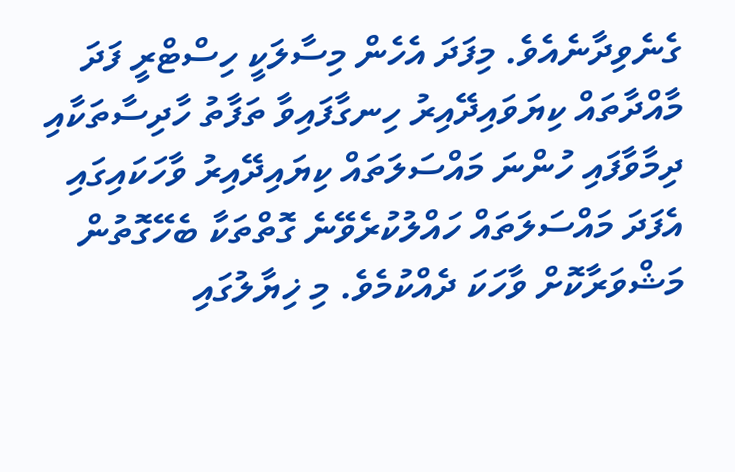ގެނެވިދާނެއެވެ. މިފަދަ އެހެން މިސާލަކީ ހިސްޓްރީ ފަދަ މާއްދާތައް ކިޔަވައިދޭއިރު ހިނގާފައިވާ ތަފާތު ހާދިސާތަކާއި ދިމާވާފައި ހުންނަ މައްސަލަތައް ކިޔައިދޭއިރު ވާހަކައިގައި އެފަދަ މައްސަލަތައް ހައްލުކުރެވޭނެ ގޮތްތަކާ ބެހޭގޮތުން މަޝްވަރާކޮށް ވާހަކަ ދެއްކުމެވެ. މި ޚިޔާލުގައި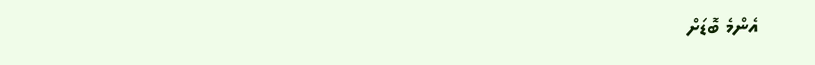އެންމެ ބޮޑަށް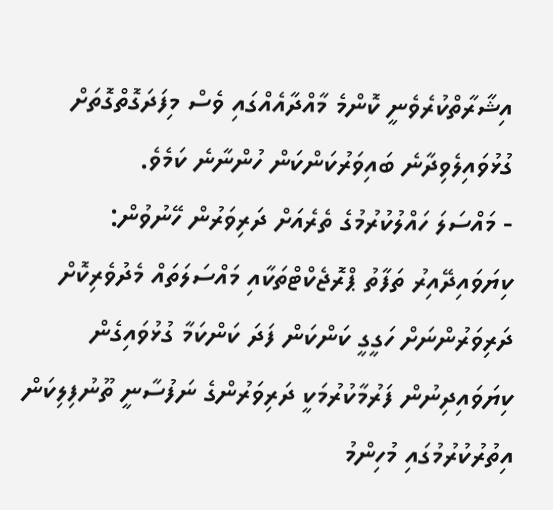އިޝާރާތްކުރެވެނީ ކޮންމެ މާއްދާއެއްގައި ވެސް މިފަދަގޮތްގޮތަށް ގުޅުވައިލެވިދާނެ ބައިވަރުކަންކަން ހުންނާނެ ކަމެވެ.
- މައްސަލަ ހައްލުކުރުމުގެ ތެރެއަށް ދަރިވަރުން ހޭނުވުން: ކިޔަވައިދޭއިރު ތަފާތު ޕްރޮޖެކްޓްތަކާއި މައްސަލަތައް މެދުވެރިކޮށް ދަރިވަރުންނަށް ހަގީގީ ކަންކަން ފަދަ ކަންކަމާ ގުޅުވައިގެން ކިޔަވައިދިނުން ފަރުމާކުރުމަކީ ދަރިވަރުންގެ ނަފުސާނީ ތޫނުފިލިކަން އިތުރުކުރުމުގައި މުހިންމު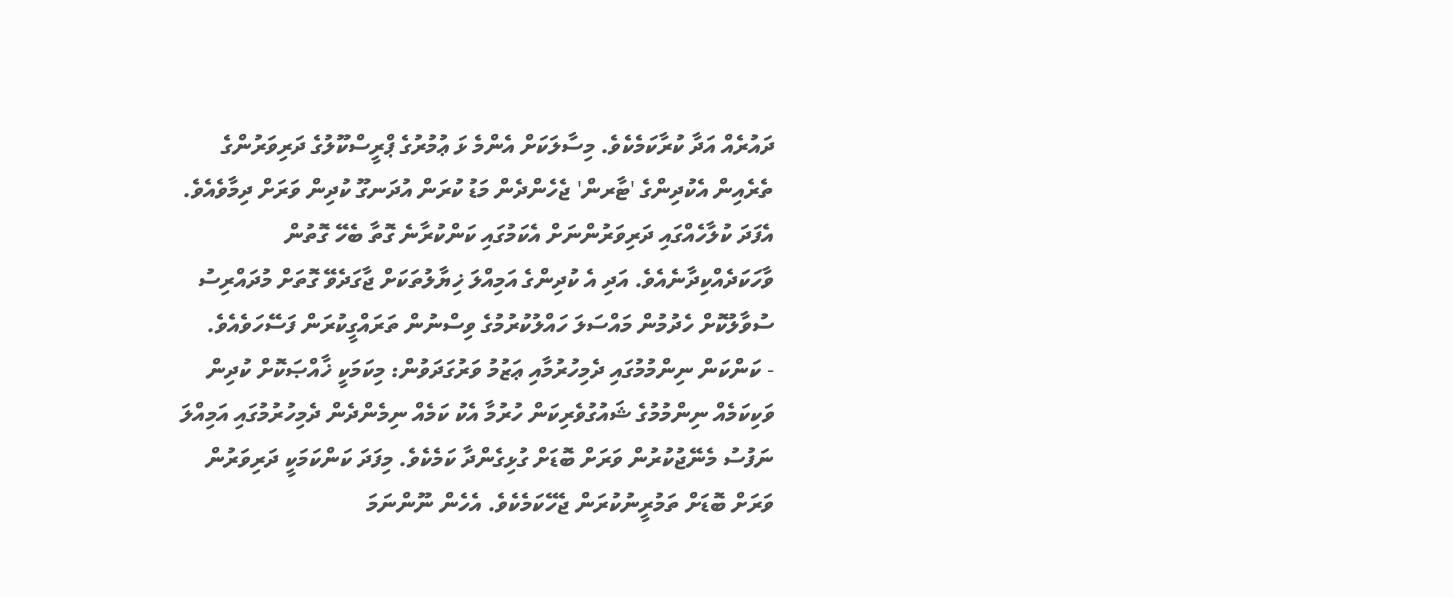ދައުރެއް އަދާ ކުރާކަމެކެވެ. މިސާލަކަށް އެންމެ ޅަ ޢުމުރުގެ ޕްރީސްކޫލުގެ ދަރިވަރުންގެ ތެރެއިން އެކުދިންގެ 'ޓާރން' ޖެހެންދެން މަޑު ކުރަން އުދަނގޫ ކުދިން ވަރަށް ދިމާވެއެވެ. އެފަދަ ކުލާހެއްގައި ދަރިވަރުންނަށް އެކަމުގައި ކަންކުރާނެ ގޮތާ ބެހޭ ގޮތުން ވާހަކަދެއްކިދާނެއެވެ. އަދި އެ ކުދިންގެ އަމިއްލަ ޚިޔާލުތަކަށް ޖާގަދެވޭ ގޮތަށް މުދައްރިސު ސުވާލުކޮށް ހެދުމުން މައްސަލަ ހައްލުކުރުމުގެ ވިސްނުން ތަރައްގީކުރަން ފަސޭހަވެއެވެ.
- ކަންކަން ނިންމުމުގައި ދެމިހުރުމާއި ޢަޒުމު ވަރުގަދަވުން: މިކަމަކީ ޚާއްޞަކޮށް ކުދިން ވަކިކަމެއް ނިންމުމުގެ ޝައުގުވެރިކަން ހުރުމާ އެކު ކަމެއް ނިމެންދެން ދެމިހުރުމުގައި އަމިއްލަ ނަފުސު މެނޭޖުކުރުން ވަރަށް ބޮޑަށް ގުޅިގެންދާ ކަމެކެވެ. މިފަދަ ކަންކަމަކީ ދަރިވަރުން ވަރަށް ބޮޑަށް ތަމުރީނުކުރަން ޖެހޭކަމެކެވެ. އެހެން ނޫންނަމަ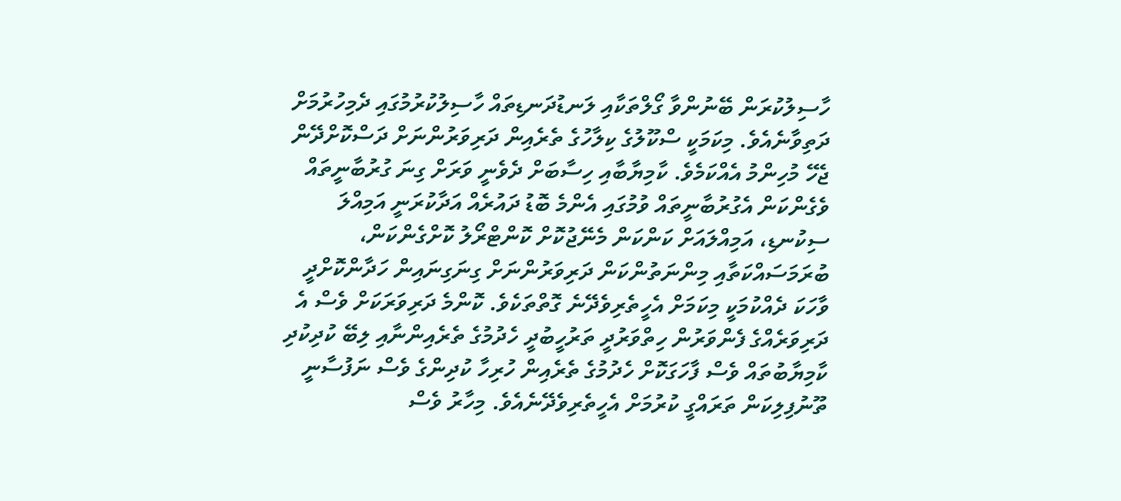ހާސިލުކުރަން ބޭނުންވާ ގޯލްތަކާއި ލަނޑުދަނޑިތައް ހާސިލުކުރުމުގައި ދެމިހުރުމަށް ދަތިވާނެއެވެ. މިކަމަކީ ސްކޫލުގެ ކިލާހުގެ ތެރެއިން ދަރިވަރުންނަށް ދަސްކޮށްދޭން ޖެހޭ މުހިންމު އެއްކަމެވެ. ކާމިޔާބާއި ހިސާބަށް ދެވެނީ ވަރަށް ގިނަ ގުރުބާނީތައް ވެގެންކަން އެގުރުބާނީތައް ވުމުގައި އެންމެ ބޮޑު ދައުރެއް އަދާކުރަނީ އަމިއްލަ ސިކުނޑި، އަމިއްލައަށް ކަންކަން މެނޭޖުކޮށް ކޮންޓްރޯލު ކޮށްގެންކަން، ބުރަމަސައްކަތާއި މިންނަތުންކަން ދަރިވަރުންނަށް ގިނަގިނައިން ހަދާންކޮށްދީ ވާހަކަ ދެއްކުމަކީ މިކަމަށް އެހީތެރިވެދޭނެ ގޮތްތަކެވެ. ކޮންމެ ދަރިވަރަކަށް ވެސް އެ ދަރިވަރެއްގެ ފެންވަރުން ހިތްވަރުދީ ތަރުހީބުދީ ހެދުމުގެ ތެރެއިންނާއި ލިބޭ ކުދިކުދި ކާމިޔާބުތައް ވެސް ފާހަގަކޮށް ހެދުމުގެ ތެރެއިން ހުރިހާ ކުދިންގެ ވެސް ނަފުސާނީ ތޫނުފިލިކަން ތަރައްގީ ކުރުމަށް އެހީތެރިވެދޭނެއެވެ. މިހާރު ވެސް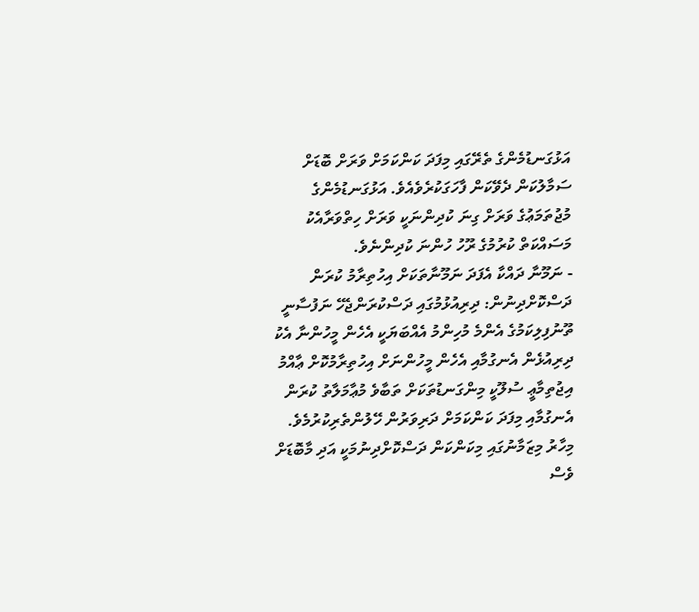އަޅުގަނޑުމެންގެ ތެރޭގައި މިފަދަ ކަންކަމަށް ވަރަށް ބޮޑަށް ސަމާލުކަން ދެވޭކަން ފާހަގަކުރެވެއެވެ. އަޅުގަނޑުމެންގެ މުޖުތަމަޢުގެ ވަރަށް ގިނަ ކުދިންނަކީ ވަރަށް ހިތްވަރާއެކު މަސައްކަތް ކުރުމުގެ ރޫހު ހުންނަ ކުދިންނެވެ.
- ނަމޫނާ ދައްކާ އެފަދަ ނަމޫނާތަކަށް އިހުތިރާމު ކުރަން ދަސްކޮށްދިނުން: ދިރިއުޅުމުގައި ދަސްކުރަންޖެހޭ ނަފުސާނީ ތޫނުފިލިކަމުގެ އެންމެ މުހިންމު އެއްބަޔަކީ އެހެން މީހުންނާ އެކު ދިރިއުޅެން އެނގުމާއި އެހެން މީހުންނަށް އިހުތިރާމުކޮށް ޢާއްމު އިޖުތިމާޢީ ސުލޫކީ މިންގަނޑުތަކަށް ތަބާވެ މުޢާމަލާތު ކުރަން އެނގުމާއި މިފަދަ ކަންކަމަށް ދަރިވަރުން ހޭލުންތެރިކުރުމެވެ. މިހާރު މިޒަމާނުގައި މިކަންކަން ދަސްކޮށްދިނުމަކީ އަދި މާބޮޑަށް ވެސް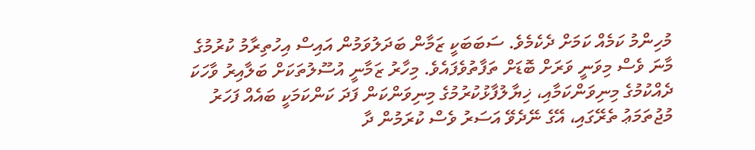މުހިންމު ކަމެއް ކަމަށް ދެކެމެވެ. ސަބަބަކީ ޒަމާން ބަދަލުވަމުން އައިސް އިހުތިރާމު ކުރުމުގެ މާނަ ވެސް މިވަނީ ވަރަށް ބޮޑަށް ތަފާތުވެފައެވެ. މިހާރު ޒަމާނީ އުސޫލުތަކަށް ބަލާއިރު ވާހަކަ ދެއްކުމުގެ މިނިވަންކަމާއި، ޚިޔާލުފާޅުކުރުމުގެ މިނިވަންކަން ފަދަ ކަންކަމަކީ ބައެއް ފަހަރު މުޖުތަމަޢު ތެރޭގައި، އޭގެ ނޭދެވޭ އަސަރު ވެސް ކުރަމުން ދާ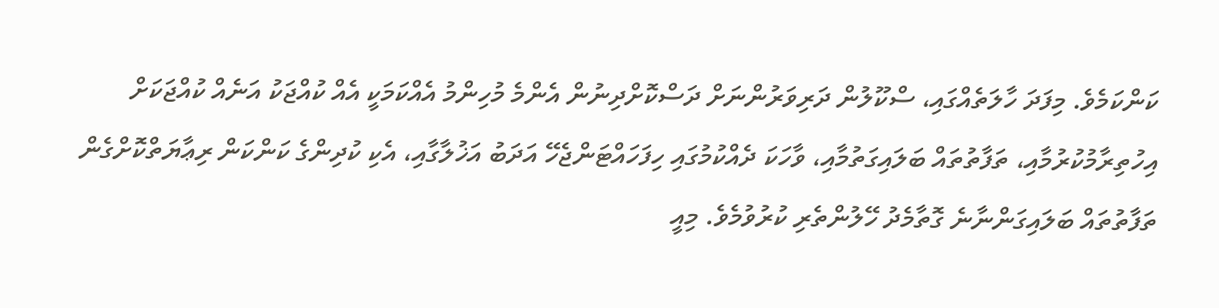ކަންކަމެވެ. މިފަދަ ހާލަތެއްގައި، ސްކޫލުން ދަރިވަރުންނަށް ދަސްކޮށްދިނުން އެންމެ މުހިންމު އެއްކަމަކީ އެއް ކުއްޖަކު އަނެއް ކުއްޖަކަށް އިހުތިރާމުކުރުމާއި، ތަފާތުތައް ބަލައިގަތުމާއި، ވާހަކަ ދެއްކުމުގައި ހިފަހައްޓަންޖެހޭ އަދަބު އަޚުލާގާއި، އެކި ކުދިންގެ ކަންކަން ރިޢާޔަތްކޮށްގެން ތަފާތުތައް ބަލައިގަންނާނެ ގޮތާމެދު ހޭލުންތެރި ކުރުވުމެވެ. މިއީ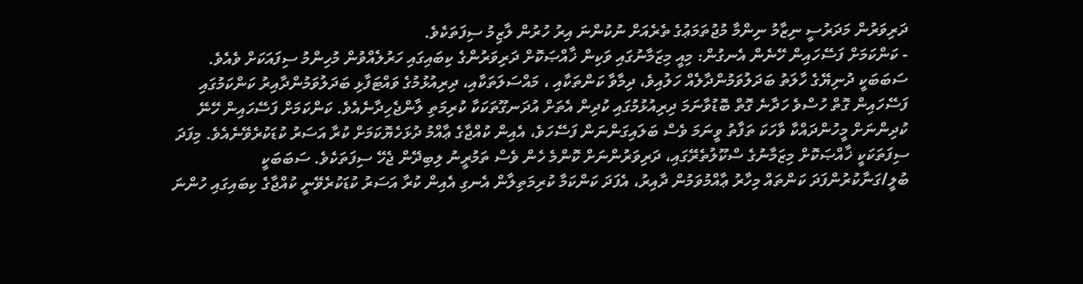ދަރިވަރުން މަދަރުސީ ނިޒާމު ނިންމާ މުޖުތަމަޢުގެ ތެރެއަށް ނުކުންނަ އިރު ހުރުން ލާޒިމު ސިފަތަކެވެ.
- ކަންކަމަށް ފަސޭހައިން ހޭނެން އެނގުން: މިއީ މިޒަމާނުގައި ވަކިން ޚާއްޞަކޮށް ދަރިވަރުންގެ ކިބައިގައި ހަރުލެއްވުން މުހިންމު ސިފައަކަށް ވެއެވެ. ސަބަބަކީ ދުނިޔޭގެ ހާލަތު ބަދަލުވަމުންދާލެއް ހަލުއިވެ، ދިމާވާ ކަންތަކާއި ، މައްސަލަތަކާއި، ދިރިއުޅުމުގެ ވައްޓަފާޅި ބަދަލުވަމުންދާއިރު ކަންކަމުގައި ފަސޭހައިން ގޮތް ހުސްވެ ހަދާނެ ގޮތް ބޮޑުވާނަމަ ދިރިއުޅުމުގައި ކުދިން އެތަށް އުދަނގޫތަކަކާ ކުރިމަތި ލާންޖެހިދާނެއެވެ. ކަންކަމަށް ފަސޭހައިން ހޭނޭ ކުދިންނަށް މީހުންދައްކާ ވާހަކަ ތަފާތު ވީނަމަ ވެސް ބަލައިގަންނަން ފަސޭހަވެ، އެއިން ކުއްޖާގެ ޢާއްމު ދުޅަހެޔޮކަމަށް ކުރާ އަސަރު ކުޑަކުރެވޭނެއެވެ. މިފަދަ ސިފަތަކަކީ ޚާއްޞަކޮށް މިޒަމާނުގެ ސްކޫލުތެރޭގައި، ދަރިވަރުންނަށް ކޮންމެ ހެން ވެސް ތަމުރީނު ލިބިދޭން ޖެހޭ ސިފަތަކެވެ. ސަބަބަކީ ބުލީ/ގަނާކުރުންފަދަ ކަންތައް މިހާރު ޢާއްމުވަމުން ދާއިރު، އެފަދަ ކަންކަމާ ކުރިމަތިލާން އެނގި އެއިން ކުރާ އަސަރު ކުޑަކުރެވޭނީ ކުއްޖާގެ ކިބައިގައި ހުންނަ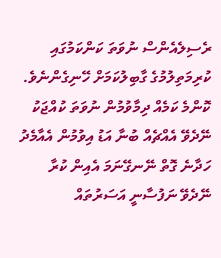ރެސިލެއެންސް ނުވަތަ ކަންކަމުގައި ކުރިމަތިލުމުގެ ގާބިލުކަމަށް ހޭނިގެންނެވެ. ކޮންމެ ކަމެއް ދިމާވުމުން ނުވަތަ ކުއްޖަކު ނޭދެވޭ އެއްޗެއް ބުނާ އަޑު އިވުމުން އެއާމެދު ހަދާނެ ގޮތް ނޭނގޭނަމަ އެއިން ކުރާ ނޭދެވޭ ނަފުސާނީ އަސަރުތައް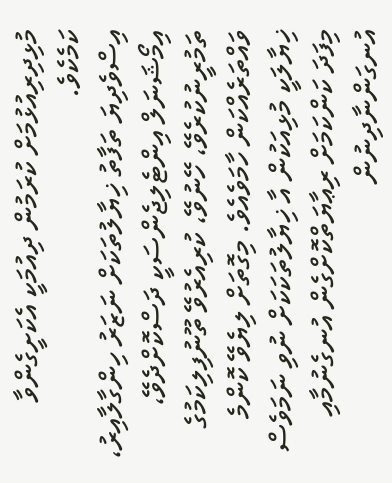މުޅިދިރިއުޅުމަށް ކުރަމުން ދިއުމަކީ އެކަށީގެންވާ ކަމެކެވެ.
އިސްވެދިޔަ ތަފާތު ޚިޔާލުތަކަށް ނަޒަރު ހިންގާލާއިރު، އިމޯޝަނަލް އިންޓެލިޖެންސަކީ ދަސްކޮށްދެވޭ، ތަމުރީނުކުރެވޭ، ހޭނުވޭ، ކުރިއެރުވޭ ތޫނުފިލިކަމުގެ ވައްތަރެއްކަން ހާމަވެއެވެ. މިގޮތަށް ލިޔެވޭ ކޮންމެ ޚިޔާލަކީ މުޅިއަކުން އާ ޚިޔާލުތަކަކަށް ނުވި ނަމަވެސް މިފަދަ ކަންކަމަށް ރިޢާޔަތްކޮށްގެން އުނގެނުމާއި އުނގަންނާދިނުން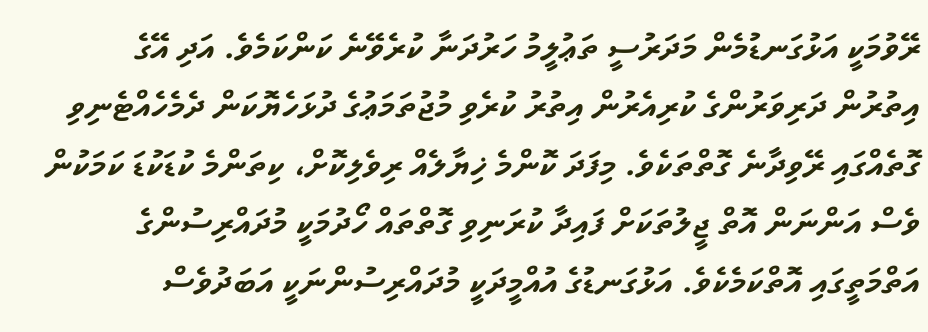ރޭވުމަކީ އަޅުގަނޑުމެން މަދަރުސީ ތަޢުލީމު ހަރުދަނާ ކުރެވޭނެ ކަންކަމެވެ. އަދި އޭގެ އިތުރުން ދަރިވަރުންގެ ކުރިއެރުން އިތުރު ކުރެވި މުޖުތަމަޢުގެ ދުޅަހެޔޮކަން ދެމެހެއްޓެނިވި ގޮތެއްގައި ރޭވިދާނެ ގޮތްތަކެވެ. މިފަދަ ކޮންމެ ޚިޔާލެއް ރިވެލިކޮށް، ކިތަންމެ ކުޑަކުޑަ ކަމަކުން ވެސް އަންނަން އޮތް ޖީލުތަކަށް ފައިދާ ކުރަނިވި ގޮތްތައް ހޯދުމަކީ މުދައްރިސުންގެ އަތްމަތީގައި އޮތްކަމެކެވެ. އަޅުގަނޑުގެ އުއްމީދަކީ މުދައްރިސުންނަކީ އަބަދުވެސް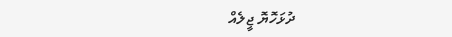ދުޅަހޮޔޮ ޖީލެއް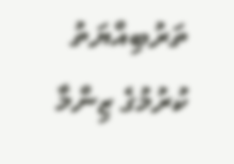ތަރުބިއްޔަތު ކުރުމުގެ ޒިންމާ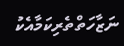ނަޒާހަތްތެރިކަމާއެކު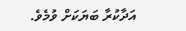އަދާކުރާ ބަޔަކަށް ވުމެވެ.